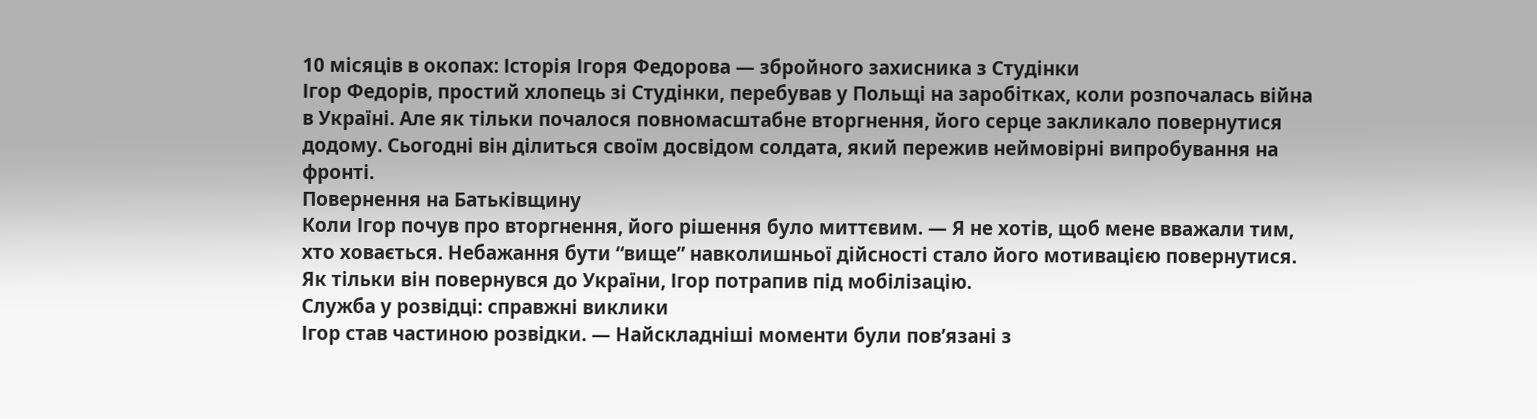10 місяців в окопах: Історія Ігоря Федорова — збройного захисника з Студінки
Ігор Федорів, простий хлопець зі Студінки, перебував у Польщі на заробітках, коли розпочалась війна в Україні. Але як тільки почалося повномасштабне вторгнення, його серце закликало повернутися додому. Сьогодні він ділиться своїм досвідом солдата, який пережив неймовірні випробування на фронті.
Повернення на Батьківщину
Коли Ігор почув про вторгнення, його рішення було миттєвим. — Я не хотів, щоб мене вважали тим, хто ховається. Небажання бути “вище” навколишньої дійсності стало його мотивацією повернутися. Як тільки він повернувся до України, Ігор потрапив під мобілізацію.
Служба у розвідці: справжні виклики
Ігор став частиною розвідки. — Найскладніші моменти були пов’язані з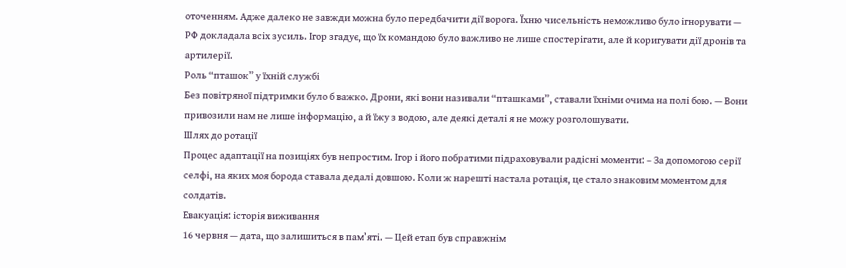оточенням. Адже далеко не завжди можна було передбачити дії ворога. Їхню чисельність неможливо було ігнорувати — РФ докладала всіх зусиль. Ігор згадує, що їх командою було важливо не лише спостерігати, але й коригувати дії дронів та артилерії.
Роль “пташок” у їхній службі
Без повітряної підтримки було б важко. Дрони, які вони називали “пташками”, ставали їхніми очима на полі бою. — Вони привозили нам не лише інформацію, а й їжу з водою, але деякі деталі я не можу розголошувати.
Шлях до ротації
Процес адаптації на позиціях був непростим. Ігор і його побратими підраховували радісні моменти: – За допомогою серії селфі, на яких моя борода ставала дедалі довшою. Коли ж нарешті настала ротація, це стало знаковим моментом для солдатів.
Евакуація: історія виживання
16 червня — дата, що залишиться в пам’яті. — Цей етап був справжнім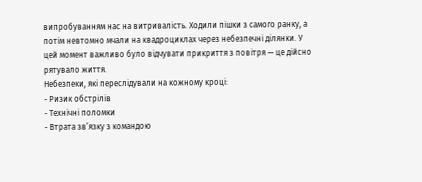випробуванням нас на витривалість. Ходили пішки з самого ранку, а потім невтомно мчали на квадроциклах через небезпечні ділянки. У цей момент важливо було відчувати прикриття з повітря — це дійсно рятувало життя.
Небезпеки, які переслідували на кожному кроці:
- Ризик обстрілів
- Технічні поломки
- Втрата зв’язку з командою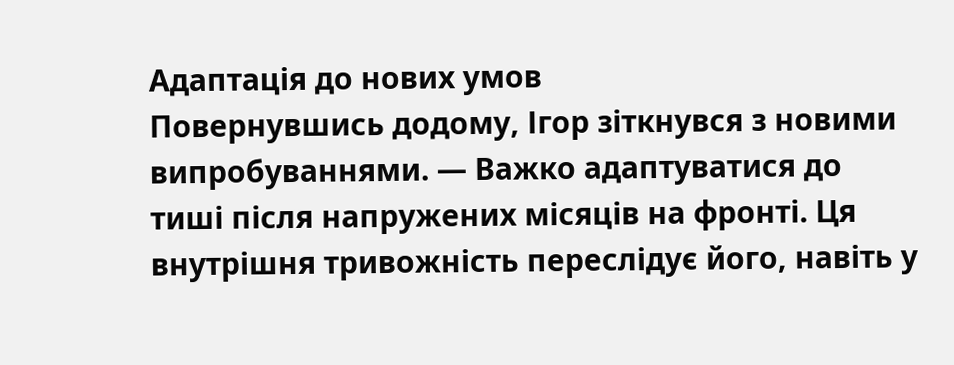Адаптація до нових умов
Повернувшись додому, Ігор зіткнувся з новими випробуваннями. — Важко адаптуватися до тиші після напружених місяців на фронті. Ця внутрішня тривожність переслідує його, навіть у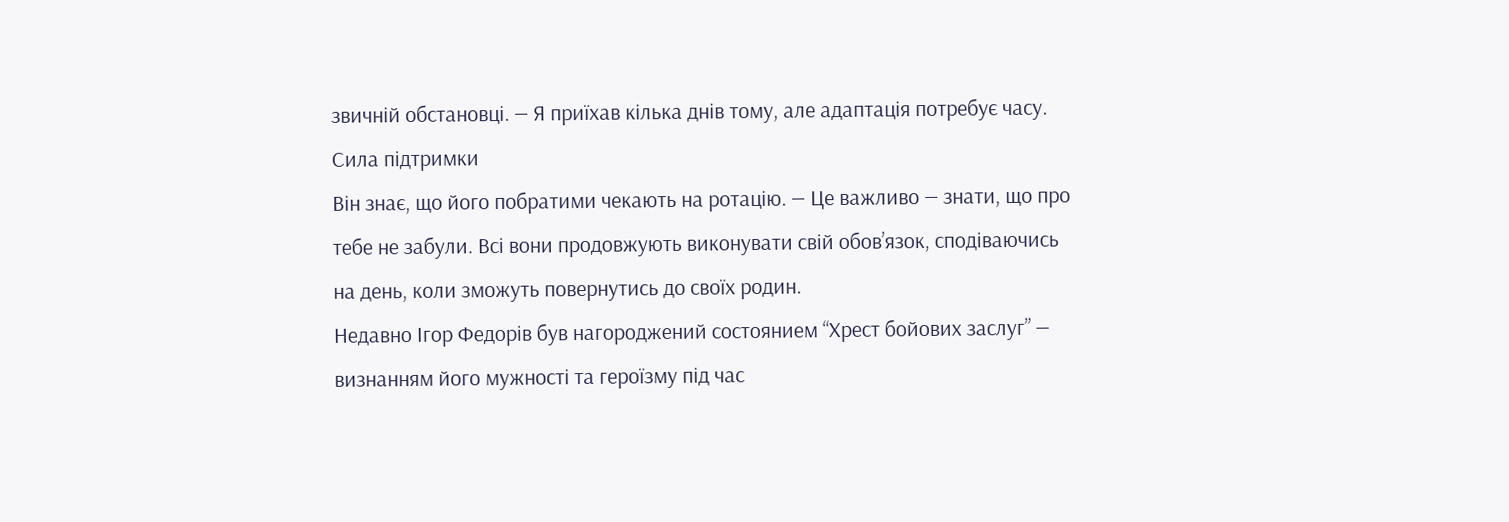звичній обстановці. — Я приїхав кілька днів тому, але адаптація потребує часу.
Сила підтримки
Він знає, що його побратими чекають на ротацію. — Це важливо — знати, що про тебе не забули. Всі вони продовжують виконувати свій обов’язок, сподіваючись на день, коли зможуть повернутись до своїх родин.
Недавно Ігор Федорів був нагороджений состоянием “Хрест бойових заслуг” — визнанням його мужності та героїзму під час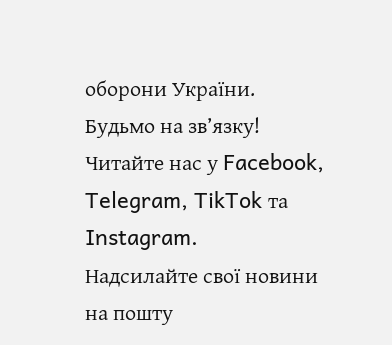оборони України.
Будьмо на зв’язку! Читайте нас у Facebook, Telegram, TikTok та Instagram.
Надсилайте свої новини на пошту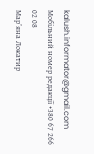kalush.informator@gmail.com
Мобільний номер редакції +380 67 266 02 08
Мар’яна Локатир